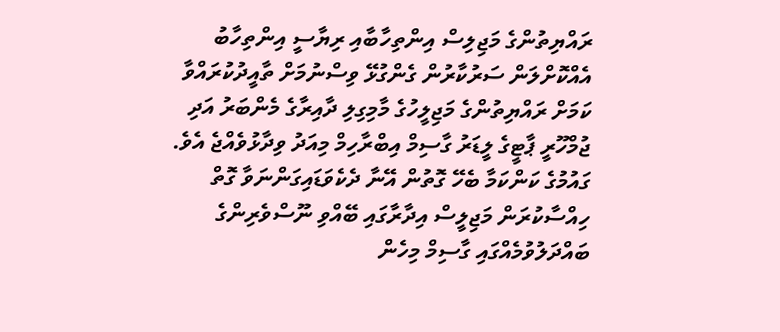ރައްޔިތުންގެ މަޖިލިސް އިންތިހާބާއި ރިޔާސީ އިންތިހާބު އެއްކޮށްލަން ސަރުކާރުން ގެންގުޅޭ ވިސްނުމަށް ތާއީދުކުރައްވާ ކަމަށް ރައްޔިތުންގެ މަޖިލީހުގެ މާމިގިލި ދާއިރާގެ މެންބަރު އަދި ޖުމްހޫރީ ޕާޓީގެ ލީޑަރު ގާސިމް އިބްރާހިމް މިއަދު ވިދާޅުވެއްޖެ އެވެ.
ގައުމުގެ ކަންކަމާ ބެހޭ ގޮތުން އޭނާ ދެކެވަޑައިގަންނަވާ ގޮތް ހިއްސާކުރަން މަޖިލީސް އިދާރާގައި ބޭއްވި ނޫސްވެރިންގެ ބައްދަލުވުމެއްގައި ގާސިމް މިހެން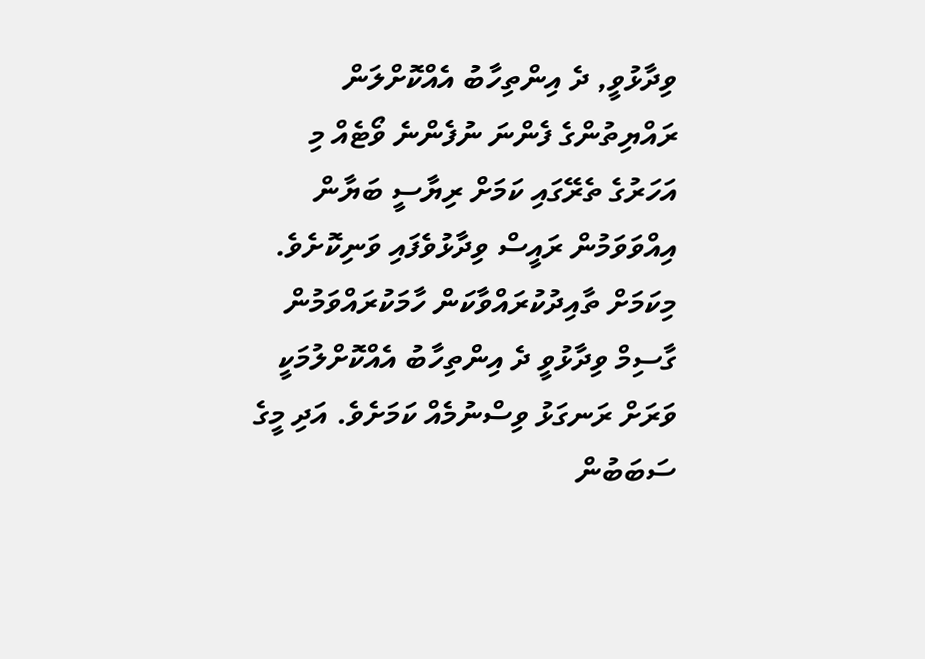ވިދާޅުވީ, ދެ އިންތިހާބު އެއްކޮށްލަން ރައްޔިތުންގެ ފެންނަ ނުފެންނެ ވޯޓެއް މި އަހަރުގެ ތެރޭގައި ކަމަށް ރިޔާސީ ބަޔާން އިއްވަވަމުން ރައީސް ވިދާޅުވެފައި ވަނިކޮށެވެ.
މިކަމަށް ތާއިދުކުރައްވާކަން ހާމަކުރައްވަމުން ގާސިމް ވިދާޅުވީ ދެ އިންތިހާބު އެއްކޮށްލުމަކީ ވަރަށް ރަނގަޅު ވިސްނުމެއް ކަމަށެވެ. އަދި މީގެ ސަބަބުން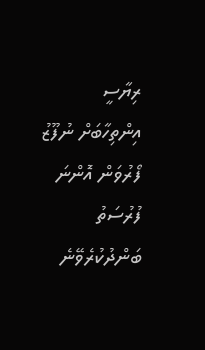ރިޔާސީ އިންތިހާބަށް ނުފޫޒު ފޯރުވަން އޮންނަ ފުރުސަތު ބަންދުކުރެވޭނެ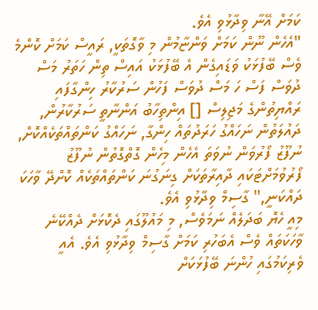ކަމަށް އޭނާ ވިދާޅުވި އެވެ.
"އެހެން ނޫން ކަމަށް ވަންޏާމުން މި ވާގޮތަކީ, ރައީސް ކަމަށް ކޮންމެ ވެސް ބޭފުޅަކު ވަޑައިގެން އެ ބޭފުޅަކު އައިސް ތިން ހަތަރު މަސް ދުވަސް ފަސް ހަ މަސް ދުވަސް ފަހުން ސަރުކާރު ހިންގާފައި ރައްޔިތުންގެ މަޖިލިސް [] އިންތިހާބު އަންނާތީ ސަރުކާރުން, ދައުލަތުން ނަހައްގު ހަރަދުތައް ހިންގާ, ނަހައްގު ކަންތައްތަކެއްކޮށް, ނުފޫޒު ފޯރުވަން ނުވަތަ އެހެން މިހެން ގޮތްގޮތުން ނުފޫޒު ފޯރުވުމަށްޓަކައި ދާއިރާތަކަށް ގިނަގުނަ ކަންތައްތަކެއް ކޮށްދޭ ވާހަކަ ދައްކަނީ," ގާސިމް ވިދާޅުވި އެވެ.
މިއީ ހެޔޮ ބަދަލެއް ނަމަވެސް, މި މައުލޫގައި ދެކޮޅަށް ދެއްކޭނެ ވާހަކަތައް ވެސް އެބަހުރި ކަމަށް ގާސިމް ވިދާޅުވި އެވެ. އެއީ ވެރިކަމުގައި ހުންނަ ބޭފުޅަކަށް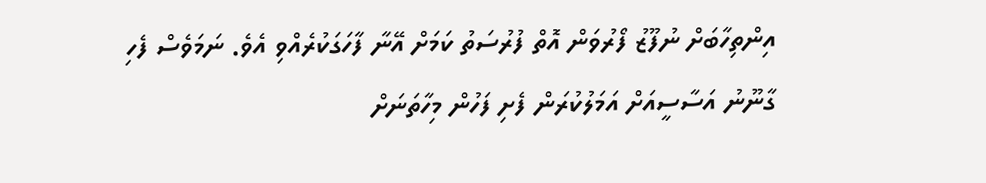އިންތިހާބަށް ނުފޫޒު ފޯރުވަން އޮތް ފުރުސަތު ކަމަށް އޭނާ ފާހަގަކުރެއްވި އެވެ. ނަމަވެސް ފެހި ގާނޫނު އަސާސީއަށް އަމަލުކުރަން ފެށި ފަހުން މިހާތަނަށް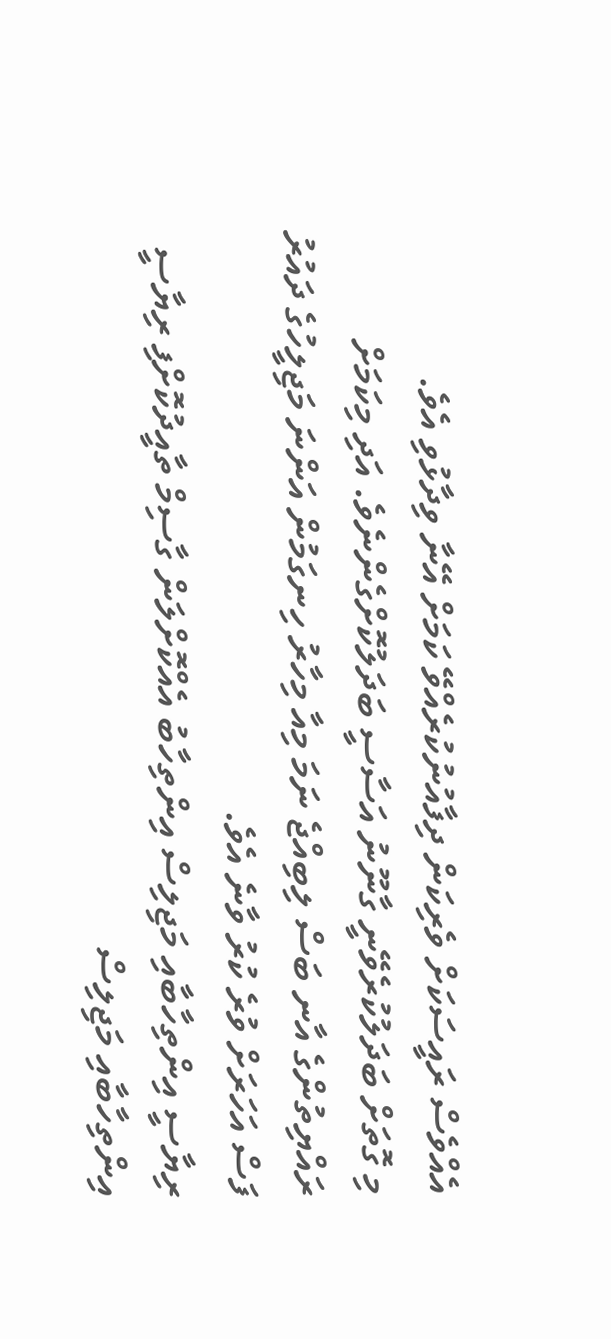އެއްވެސް ރައީސަކަށް ވެރިކަން ދިފާއުނުކުރެއްވޭ ކަމަށް އޭނާ ވިދާޅުވި އެވެ.
މި ގޮތަށް ބަދަލުކުރެވޭނީ ގާނޫނު އަސާސީ ބަދަލުކޮށްގެންނެވެ. އަދި މިކަމަށް ރައްޔިތުންގެ އާނ ބަސް ލިބިއްޖެ ނަމަ މިއާ މިހާރު ހިނގަމުން އަންނަ މަޖިލީހުގެ ދައުރު ފަސް އަހަރަށް ވުރެ ކުރު ވާނެ އެވެ.
ރިޔާސީ އިންތިހާބާއި މަޖިލިސް އިންތިހާބު އެއްކޮށްލަން ގާސިމް ތާއީދުކޮށްފި ރިޔާސީ އިންތިހާބާއި މަޖިލިސް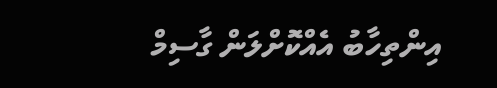އިންތިހާބު އެއްކޮށްލަން ގާސިމް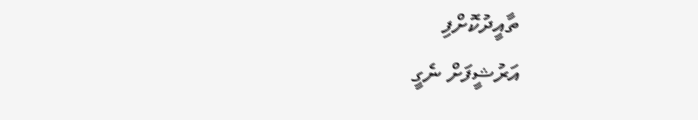ތާއީދުކޮށްފި
އަރުޝީފަށް ނެގީ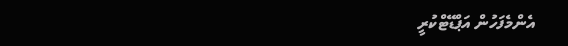އެންމެފަހުން އަޕްޑޭޓްކުރީ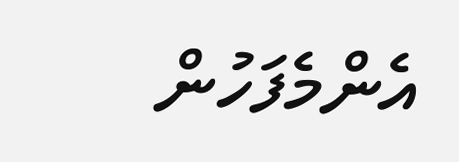އެންމެފަހުން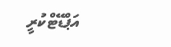އަޕްޑޭޓްކުރީ